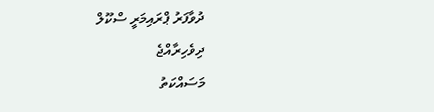ދުވާފަރު ޕްރައިމަރީ ސްކޫލް
ދިވެހިރާއްޖެ
މަސައްކަތު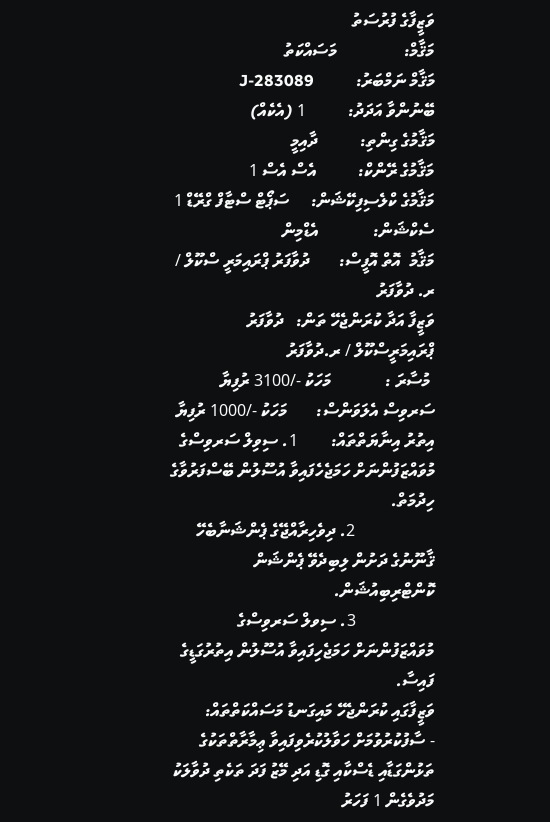ވަޒީފާގެ ފުރުސަތު
މަޤާމް:                މަސައްކަތު
މަޤާމް ނަމްބަރު:          J-283089
ބޭނުންވާ އަދަދު:          1 (އެކެއް)
މަޤާމުގެ ގިންތި:          ދާއިމީ
މަޤާމުގެ ރޭންކް:          އެސް އެސް 1
މަޤާމުގެ ކްލެސިފިކޭޝަން:     ސަޕޯޓް ސްޓާފް ގްރޭޑް 1
ސެކްޝަން:             އެޑްމިން
މަޤާމު  އޮތް އޮފީސް:       ދުވާފަރު ޕްރައިމަރީ ސްކޫލް / ރ. ދުވާފަރު
ވަޒީފާ އަދާ ކުރަންޖެހޭ ތަން:   ދުވާފަރު ޕްރައިމަރީސްކޫލް / ރ.ދުވާފަރު
 މުސާރަ :             މަހަކު -/3100 ރުފިޔާ
ސަރވިސް އެލަވަންސް:       މަހަކު -/1000 ރުފިޔާ
އިތުރު އިނާޔަތްތައް:        1. ސިވިލް ސަރވިސްގެ މުވައްޒަފުންނަށް ހަމަޖެހެފައިވާ އުސޫލުން ބޭސްފަރުވާގެ ހިދުމަތް.
                   2. ދިވެހިރާއްޖޭގެ ޕެންޝަނާބެހޭ ޤާނޫނުގެ ދަށުން ލިބިދެވޭ ޕެންޝަން ކޮންޓްރިބިއުޝަން.
                   3. ސިވލް ސަރވިސްގެ މުވައްޒަފުންނަށް ހަމަޖެހިފައިވާ އުސޫލުން އިތުރުގަޑީގެ ފައިސާ.
ވަޒީފާގައި ކުރަންޖެހޭ މައިގަނޑު މަސައްކަތްތައް:
- ސާފުކުރުވުމަށް ހަވާލުކުރެވިފައިވާ ޢިމާރާތްތަކުގެ ތަޅުންގަޑާއި ޑެސްކާއި ގޮޑި އަދި މޭޒު ފަދަ ތަކެތި ދުވާލަކު މަދުވެގެން 1 ފަހަރު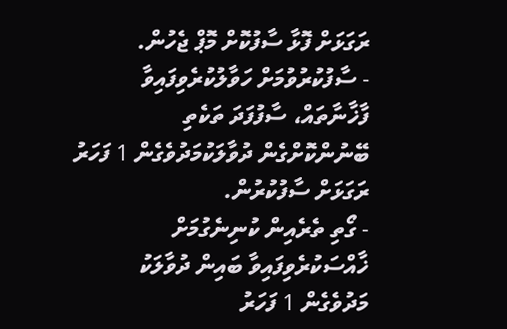ރަގަޅަށް ފޮޅާ ސާފުކޮށް މޮޕް ޖެހުން.
- ސާފުކުރުވުމަށް ހަވާލުކުރެވިފައިވާ ފާޚާނާތައް، ސާފުފަދަ ތަކެތި ބޭނުންކޮށްގެން ދުވާލަކުމަދުވެގެން 1 ފަހަރު ރަގަޅަށް ސާފުކުރުން.
- ގޯތި ތެރެއިން ކުނިނެގުމަށް ޚާއްސަކުރެވިފައިވާ ބައިން ދުވާލަކު މަދުވެގެން 1 ފަހަރު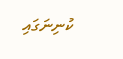ކުނިނަގައި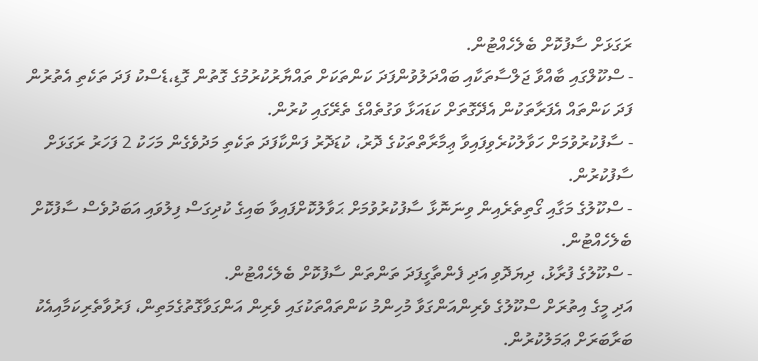ރަގަޅަށް ސާފުކޮށް ބެލެހެއްޓުން.
- ސްކޫލްގައި ބާއްވާ ޖަލްސާތަކާއި ބައްދަލުވުންފަދަ ކަންތަކަށް ތައްޔާރުކުރުމުގެ ގޮތުން ގޮޑި،ޑެސްކު ފަދަ ތަކެތި އެތުރުން ފަދަ ކަންތައް އެފަރާތަކުން އެދޭގޮތަށް ކަޑައަޅާ ވަގުތެއްގެ ތެރޭގައި ކުރުން.
- ސާފުކުރުވުމަށް ހަވާލުކުރެވިފައިވާ ޢިމާރާތްތަކުގެ ދޮރު، ކުޑަދޮރު ފަންކާފަދަ ތަކެތި މަދުވެގެން މަހަކު 2 ފަހަރު ރަގަޅަށް ސާފުކުރުން.
- ސްކޫލުގެ މަގާއި ގޯތިތެރެއިން ވިނަނޮޅާ ސާފުކުރުވުމަށް ޙަވާލުކޮށްފައިވާ ބައިގެ ކުދިގަސް ފިލުވައި އަބަދުވެސް ސާފުކޮށް ބެލެހެއްޓުން.
- ސްކޫލުގެ ފުރާޅު، ދިޔަދޮވި އަދި ފެންތާގީފަދަ ތަންތަން ސާފުކޮށް ބެލެހެއްޓުން.
އަދި މީގެ އިތުރަށް ސްކޫލުގެ ވެރިންއަންގަވާ މުހިންމު ކަންތައްތަކުގައި ވެރިން އަންގަވާގޮތުގެމަތިން، ފަރުވާތެރިކަމާއިއެކު ބަރާބަރަށް ޢަމަލުކުރުން.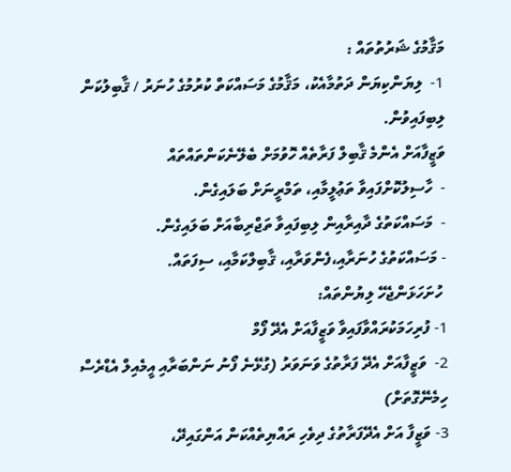މަޤާމުގެ ޝަރުތުތައް :
1-  ލިޔަންކިޔަން ދަތުމާއެކު، މަޤާމުގެ މަސައްކަތް ކުރުމުގެ ހުނަރު / ޤާބިލުކަން ލިބިފައިވުން.
ވަޒީފާއަށް އެންމެ ޤާބިލް ފަރާތެއް ހޮވުމަށް ބެލޭނެކަންތައްތައް
-  ހާސިލުކޮށްފައިވާ ތަޢުލީމާއި، ތަމްރީނަށް ބަލައިގެން.
-  މަސައްކަތުގެ ދާއިރާއިން ލިބިފައިވާ ތަޖްރިބާއަށް ބަލައިގެން.
- މަސައްކަތުގެ ހުނަރާއި،ފެންވަރާއި، ޤާބިލްކަމާއި، ސިފަތައް.
 ހުށަހަޅަންޖެހޭ ލިޔުންތައް:
1- ފުރިހަމަކުރައްވާފައިވާ ވަޒީފާއަށް އެދޭ ފޯމް
2-  ވަޒީފާއަށް އެދޭ ފަރާތުގެ ވަނަވަރު (ގުޅޭނެ ފޯނު ނަންބަރާއި އީމެއިލް އެޑްރެސް ހިމެނޭގޮތަށް)
3- ވަޒީފާ އަށް އެދޭފަރާތުގެ ދިވެހި ރައްޔިތެއްކަން އަންގައިދޭ،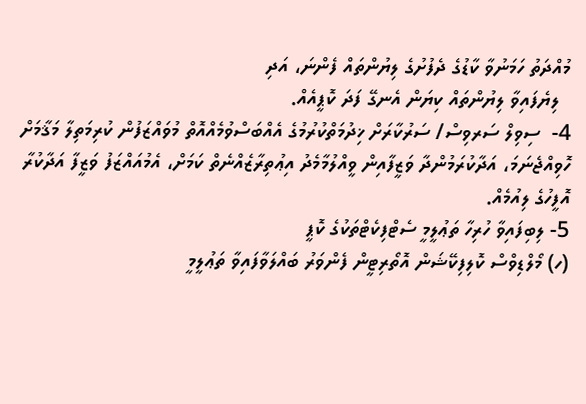މުއްދަތު ހަމަނުވާ ކާޑުގެ ދެފުށުގެ ލިޔުންތައް ފެންނަ، އަދި
  ލިޔެފައިވާ ލިޔުންތައް ކިޔަން އެނގޭ ފަދަ ކޮޕީއެއް.
4-  ސިވިލް ސަރވިސް/ ސަރުކާރަށް ޚިދުމަތްކުރުމުގެ އެއްބަސްވުމެއްއޮތް މުވައްޒަފުން ކުރިމަތިލާ މަޤާމަށް ހޮވިއްޖެނަމަ، އަދާކުރަމުންދާ ވަޒީފާއިން ވީއްލުމާމެދު އިޢުތިރާޒެއްނެތް ކަމަށް، އެމުއައްޒަފު ވަޒީފާ އަދާކުރާ އޮފީހުގެ ލިއުމެއް.
5- ލިބިފައިވާ ހުރިހާ ތަޢުލީމީ ސެޓްފިކެޓްތަކުގެ ކޮޕީ
(ހ) މޯލްޑިވްސް ކޮލިފިކޭޝަން އޮތޯރިޓީން ފެންވަރު ބައްލަވާފައިވާ ތަޢުލީމީ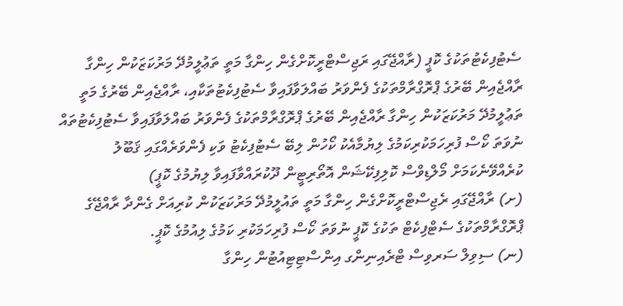ސެޓުފިކެޓުތަކުގެ ކޮޕީ (ރާއްޖޭގައި ރަޖިސްޓްރީކޮށްގެން ހިންގާ މަތީ ތަޢުލީމުދޭ މަރުކަޒަކުން ހިންގާ ރާއްޖެއިން ބޭރުގެ ޕްރޮގްރާމްތަކުގެ ފެންވަރު ބައްލަވާފައިވާ ސެޓުފިކެޓުތަކާއި، ރާއްޖެއިން ބޭރުގެ މަތީ ތަޢުލީމުދޭ މަރުކަޒަކުން ހިންގާ ރާއްޖެއިން ބޭރުގެ ޕްރޮގްރާމްތަކުގެ ފެންވަރު ބައްލަވާފައިވާ ސެޓުފިކެޓުތައް ނުވަތަ ކޯސް ފުރިހަމަކުރިކަމުގެ ލިޔުމާއެކު ކޯހުން ލިބޭ ސެޓުފިކެޓު ވަކި ފެންވަރެއްގައި ޤަބޫލު ކުރެއްވޭނެކަމަށް މޯލްޑިވްސް ކޮލިފިކޭޝަން އޮތޯރިޓީން ދޫކުރައްވާފައިވާ ލިޔުމުގެ ކޮޕީ)
(ށ) ރާއްޖޭގައި ރެޖިސްޓްރީކޮށްގެން ހިންގާ މަތީ ތައުލީމުދޭ މަރުކަޒަކުން ކުރިއަށް ގެންދާ ރާއްޖޭގެ ޕްރޮގްރާމްތަކުގެ ސެޓްފިކެޓް ތަކުގެ ކޮޕީ ނުވަތަ ކޯސް ފުރިހަމަކުރި ކަމުގެ ލިއުމުގެ ކޮޕީ.
(ނ) ސިވިލް ސަރވިސް ޓްރެއިނިންގ އިންސްޓިޓިއުޓުން ހިންގާ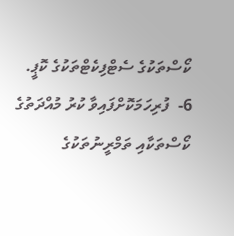ކޯސްތަކުގެ ސެޓްފިކެޓްތަކުގެ ކޮޕީ.
6-  ފުރިހަމަކޮށްފައިވާ ކުރު މުއްދަތުގެ ކޯސްތަކާއި ތަމްރީނުތަކުގެ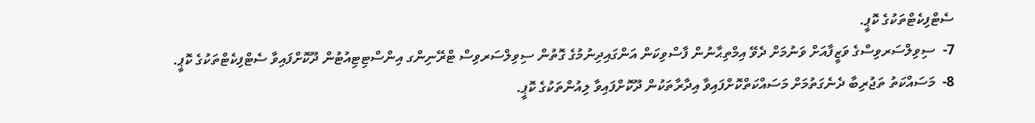ސެޓްފިކެޓްތަކުގެ ކޮޕީ.
7-  ސިވިލްސަރވިސްގެ ވަޒީފާއަށް ވަނުމަށް ދެވޭ އިމްތިޙާނުން ފާސްވިކަން އަންގައިދިނުމުގެ ގޮތުން ސިވިލްސަރވިސް ޓްރޭނިންގ އިންސްޓިޓިއުޓުން ދޫކޮށްފައިވާ ސެޓްފިކެޓްތަކުގެ ކޮޕީ.
8-  މަސައްކަތު ތަޖުރިބާ ދެނެގަތުމަށް މަސައްކަތްކޮށްފައިވާ އިދާރާތަކުން ދޫކޮށްފައިވާ ލިއުންތަކުގެ ކޮޕީ.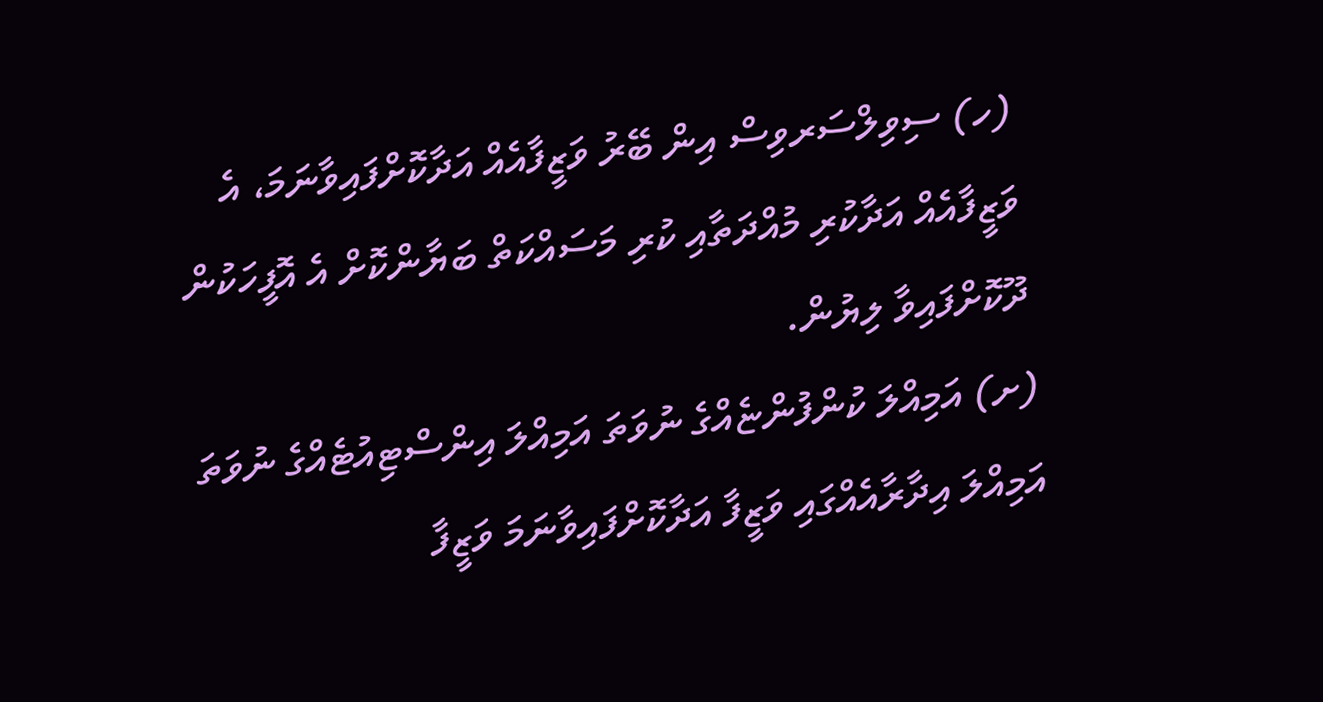(ހ) ސިވިލްސަރވިސް އިން ބޭރު ވަޒީފާއެއް އަދާކޮށްފައިވާނަމަ، އެ ވަޒީފާއެއް އަދާކުރި މުއްދަތާއި ކުރި މަސައްކަތް ބަޔާންކޮށް އެ އޮފީހަކުން ދޫކޮށްފައިވާ ލިޔުން.
(ށ) އަމިއްލަ ކުންފުންޏެއްގެ ނުވަތަ އަމިއްލަ އިންސްޓިއުޓެއްގެ ނުވަތަ އަމިއްލަ އިދާރާއެއްގައި ވަޒީފާ އަދާކޮށްފައިވާނަމަ ވަޒީފާ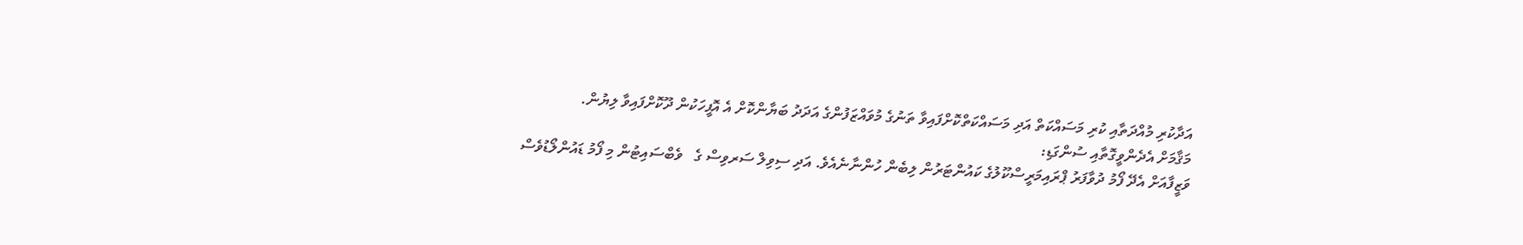އަދާކުރި މުއްދަތާއި ކުރި މަސައްކަތް އަދި މަސައްކަތްކޮށްފައިވާ ތަނުގެ މުވައްޒަފުންގެ އަދަދު ބަޔާންކޮށް އެ އޮފީހަކުން ދޫކޮށްފައިވާ ލިޔުން.
މަޤާމަށް އެދެންވީގޮތާއި ސުންގަޑި:
ވަޒީފާއަށް އެދޭ ފޯމު ދުވާފަރު ޕްރައިމަރީސްކޫލުގެ ކައުންޓަރުން ލިބެން ހުންނާނެއެވެ. އަދި ސިވިލް ސަރވިސް ގެ   ވެބްސައިޓުން މި ފޯމު ޑައުންލޯޑުވެސް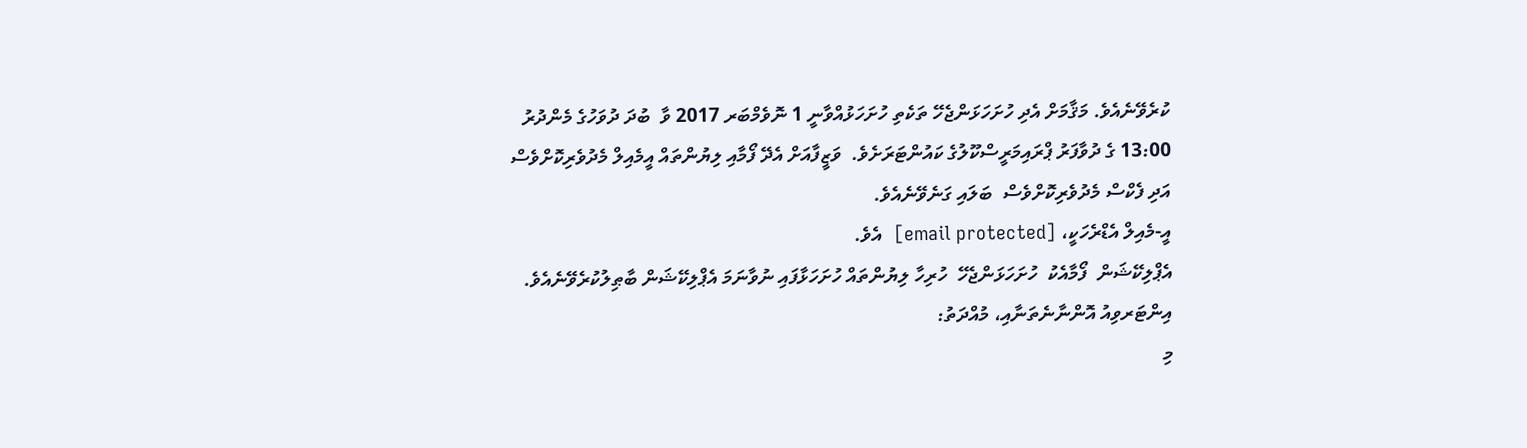ކުރެވޭނެއެވެ. މަޤާމަށް އެދި ހުށަހަޅަންޖެހޭ ތަކެތި ހުށަހަޅުއްވާނީ 1 ނޮވެމްބަރ 2017 ވާ  ބުދަ ދުވަހުގެ މެންދުރު  13:00 ގެ ދުވާފަރު ޕްރައިމަރީސްކޫލުގެ ކައުންޓަރަށެވެ.  ވަޒީފާއަށް އެދޭ ފޯމާއި ލިޔުންތައް އީމެއިލް މެދުވެރިކޮށްވެސް އަދި ފެކްސް މެދުވެރިކޮށްވެސް  ބަލައި ގަނެވޭނެއެވެ.
އީ-މެއިލް އެޑްރެހަކީ، [email protected]  އެވެ.
އެޕްލިކޭޝަން  ފޯމާއެކު  ހުށަހަޅަންޖެހޭ  ހުރިހާ ލިޔުންތައް ހުށަހަޅާފައި ނުވާނަމަ އެޕްލިކޭޝަން ބާޠިލުކުރެވޭނެއެވެ.
އިންޓަރވިއު އޮންނާނެތަނާއި، މުއްދަތު:
މި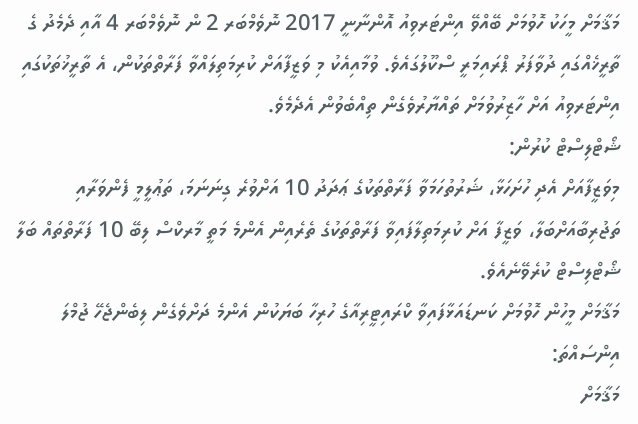މަޤާމަށް މީހަކު ހޮވުމަށް ބޭއްވޭ އިންޓަރވިއު އޮންނާނީ 2017 ނޮވެމްބަރ 2 ން ނޮވެމްބަރ 4 އާއި ދެމެދު ގެ ތާރީޚެއްގައި ދުވާފަރު ޕްރައިމަރީ ސްކޫލުގައެވެ. ވުމާއިއެކު މި ވަޒީފާއަށް ކުރިމަތިލައްވާ ފަރާތްތަކުން، އެ ތާރީޚުތަކުގައި އިންޓަރވިއު އަށް ހާޒިރުވުމަށް ތައްޔާރުވެގެން ތިއްބެވުން އެދެމެވެ.
ޝޯޓްލިސްޓް ކުރުން:
މިވަޒީފާއަށް އެދި ހުށަހަޅާ، ޝަރުތުހަމަވާ ފަރާތްތަކުގެ ޢަދަދު 10 އަށްވުރެ ގިނަނަމަ، ތަޢުލީމީ ފެންވަރާއި ތަޖުރިބާއަށްބަލާ، ވަޒީފާ އަށް ކުރިމަތިލާފައިވާ ފަރާތްތަކުގެ ތެރެއިން އެންމެ މަތީ މާރކްސް ލިބޭ 10 ފަރާތްތައް ބަލާ ޝޯޓްލިސްޓް ކުރެވޭނެއެވެ.
މަޤާމަށް މީހުން ހޮވުމަށް ކަނޑައަޅާފައިވާ ކްރައިޓީރިއާގެ ހުރިހާ ބަޔަކުން އެންމެ ދަށްވެގެން ލިބެންޖެހޭ ޖުމްލަ އިންސައްތަ:
މަޤާމަށް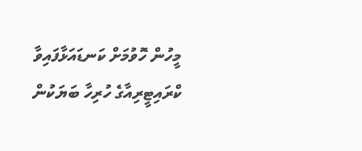މީހުން ހޮވުމަށް ކަނޑައަޅާފައިވާ ކްރައިޓީރިއާގެ ހުރިހާ ބަޔަކުން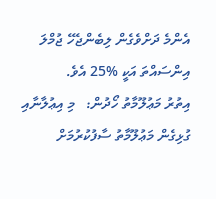އެންމެ ދަށްވެގެން ލިބެންޖެހޭ ޖުމްލަ އިންސައްތަ އަކީ %25 އެވެ.
އިތުރު މަޢުލޫމާތު ހޯދުން:   މި އިޢުލާނާއި ގުޅިގެން މަޢުލޫމާތު ސާފުކުރުމަށް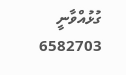ގުޅުއްވާނީ 6582703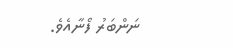ނަންބަރު ފޯނާއެވެ.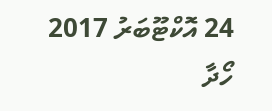24 އޮކްޓޫބަރު 2017
ހޯދާ